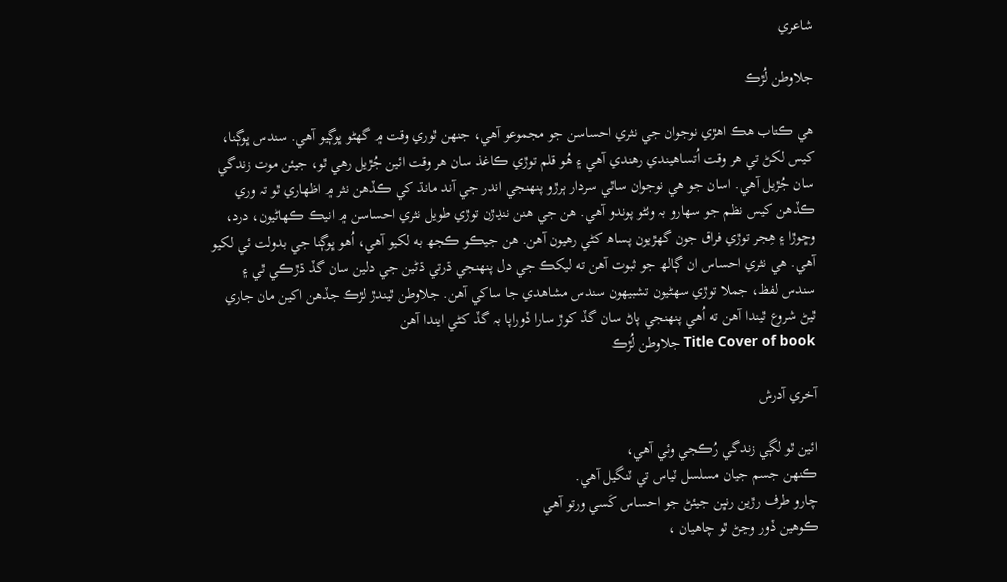شاعري

جلاوطن لُڙڪ

هي ڪتاب هڪ اهڙي نوجوان جي نثري احساسن جو مجموعو آهي، جنهن ٿوري وقت ۾ گهڻو ڀوڳيو آهي. سندس ڀوڳنا، کيس لکڻ تي هر وقت اُتساهيندي رهندي آهي ۽ ھُو قلم توڙي ڪاغذ سان هر وقت ائين جُڙيل رهي ٿو، جيئن موت زندگي سان جُڙيل آهي. اسان جو هي نوجوان ساٿي سردار ٻرڙو پنهنجي اندر جي آند مانڌ کي ڪڏهن نثر ۾ اظهاري ٿو تہ وري ڪڏهن کيس نظم جو سهارو بہ وٺڻو پوندو آهي. هن جي هنن ننڍڙن توڙي طويل نثري احساسن ۾ انيڪ ڪهاڻيون، درد، وڇوڙا ۽ ھِجر توڙي فراق جون گهڙيون پساھ کڻي رهيون آهن. هن جيڪو ڪجھ به لکيو آهي، اُهو ڀوڳنا جي بدولت ئي لکيو آهي. هي نثري احساس ان ڳالھ جو ثبوت آهن ته ليکڪ جي دل پنهنجي ڌرتي ڌڻين جي دلين سان گڏ ڌڙڪي ٿي ۽ سندس لفظ، جملا توڙي سهڻيون تشبيهون سندس مشاهدي جا ساکي آهن. جلاوطن ٿيندڙ لڙڪ جڏهن اکين مان جاري ٿيڻ شروع ٿيندا آهن ته اُهي پنهنجي پاڻ سان گڏ کوڙ سارا ڏوراپا بہ گڏ کڻي ايندا آهن
Title Cover of book جلاوطن لُڙڪ

آخري آدرش

ائين ٿو لڳي زندگي رُڪجي وئي آھي،
ڪنھن جسم جيان مسلسل ٽياس تي ٽنگيل آھي.
چارو طرف رڙين رنڀن جيئڻ جو احساس کَسي ورتو آھي
ڪوھين ڏور وڃڻ ٿو چاھيان ،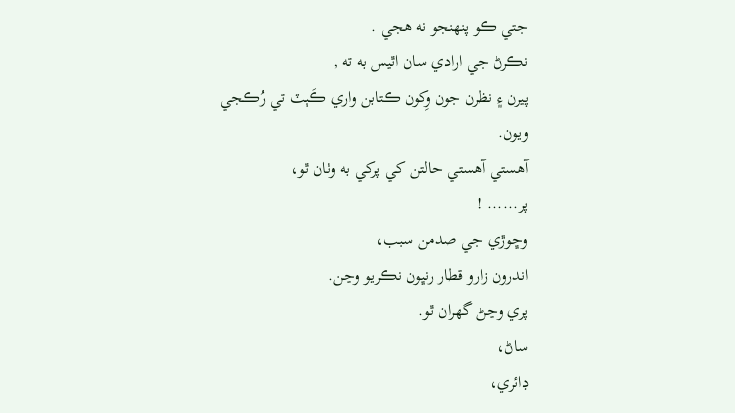جتي ڪو پنھنجو نه ھجي .
نڪرڻ جي ارادي سان اٿيس به ته ,
پيرن ۽ نظرن جون وِکون ڪتابن واري ڪَٻٽ تي رُڪجي ويون.
آھستي آھستي حالتن کي پرکي به وٺان ٿو،
پر...... !
وڇوڙي جي صدمن سبب،
اندرون زارو قطار رنڀون نڪريو وڃن.
پري وڃڻ گھران ٿو.
ساڻ،
ڊائري،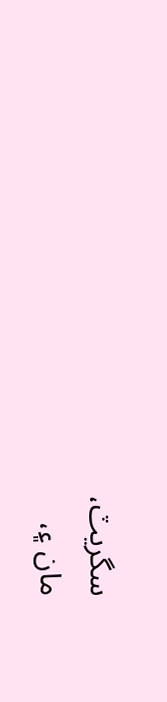سگريٽ،
مان ۽،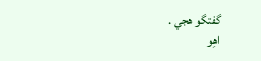گفتگو ھجي .
اھِو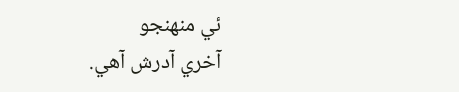ئي منھنجو
آخري آدرش آھي.